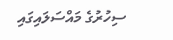ސިހުރުގެ މައްސަލައިގައި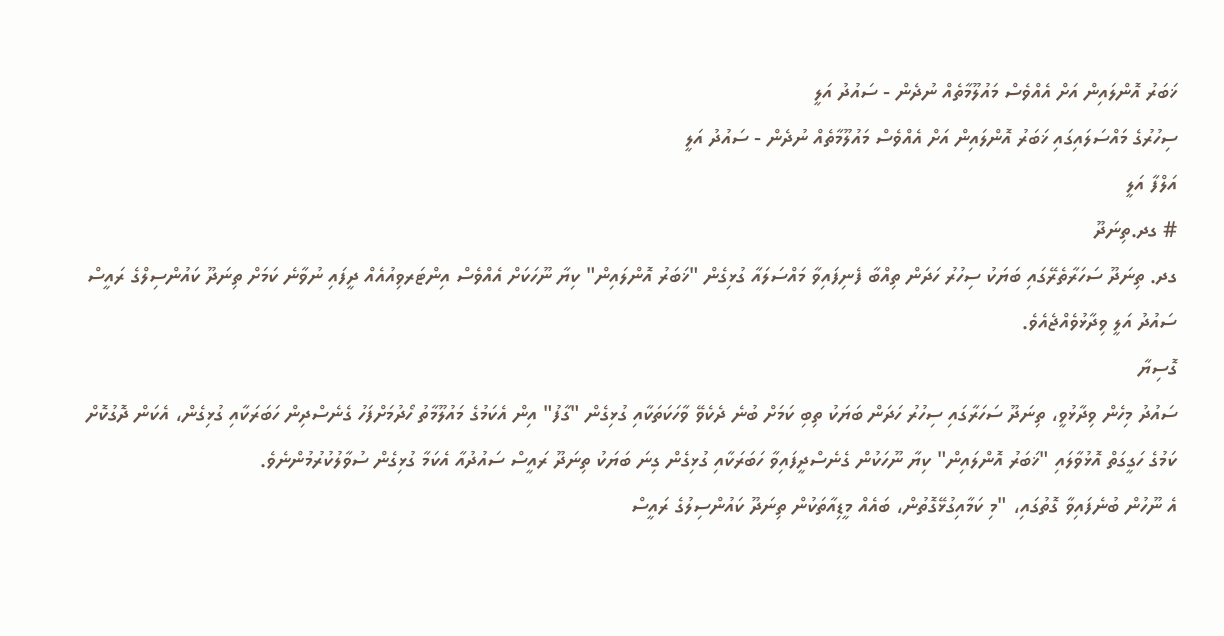ޚަބަރު އޮންލައިން އަށް އެއްވެސް މައުލޫމާތެއް ނުދެން - ސައުދު އަލީ
ސިހުރުގެ މައްސަލައިގައި ޚަބަރު އޮންލައިން އަށް އެއްވެސް މައުލޫމާތެއް ނުދެން - ސައުދު އަލީ
އަލްފާ އަލީ
# ގދ.ތިނަދޫ
ގދ. ތިނަދޫ ސަހަރާތެރޭގައި ބަޔަކު ސިހުރު ހަދަން ތިއްބާ ފެނިފައިވާ މައްސަލައާ ގުޅިގެން "ޚަބަރު އޮންލައިން" ކިޔާ ނޫހަކަށް އެއްވެސް އިންޓަރވިއުއެއް ދީފައި ނުވާނެ ކަމަށް ތިނަދޫ ކައުންސިލްގެ ރައީސް ސައުދު އަލީ ވިދާޅުވެއްޖެއެވެ.
ގޮސިޔާ
ސައުދު މިހެން ވިދާޅުވީ، ތިނަދޫ ސަހަރާގައި ސިހުރު ހަދަން ބަޔަކު ތިބި ކަމަށް ބުނެ ދެކެވޭ ވާހަކަތަކާއި ގުޅިގެން "ގާފު" އިން އެކަމުގެ މައުލޫމާތު ހޯދުމަށްފަހު ގެނެސްދިން ހަބަރަކާއި ގުޅިގެން، އެކަން ދޮގުކޮށް ކަމުގެ ހަގީގަތް އޮޅުވާލައި "ޚަބަރު އޮންލައިން" ކިޔާ ނޫހަކުން ގެނެސްދީފައިވާ ހަބަރަކާއި ގުޅިގެން ގިނަ ބަޔަކު ތިނަދޫ ރައީސް ސައުދުއާ އެކަމާ ގުޅިގެން ސުވާލުކުރުމުންނެވެ.
އެ ނޫހުން ބުނެފައިވާ ގޮތުގައި، "މި ކަމާއިގުޅޭގޮތުން، ބައެއް މީޑިއާތަކުން ތިނަދޫ ކައުންސިލުގެ ރައީސް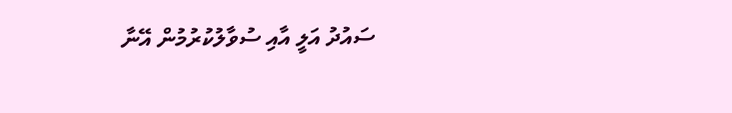ސައުދު އަލީ އާއި ސުވާލުކުރުމުން އޭނާ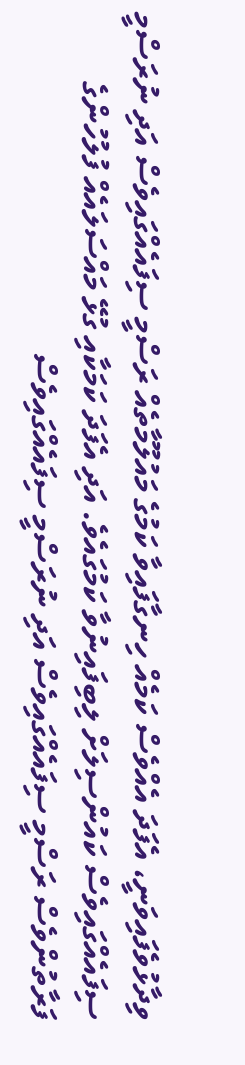ވިދާޅުވެފައިވަނީ، އެފަދަ އެއްވެސް ކަމެއް ހިނގާފައިވާ ކަމުގެ މައުލޫމާތެއް ރަސްމީ ސިފައެއްގައިވެސް އަދި ނުރަސްމީ ސިފައެއްގައިވެސް ކައުންސިލަށް ލިބިފައިނުވާ ކަމުގައެވެ. އަދި އެފަދަ ކަމަކާއި ގުޅޭ މައްސަލައެއް ފުލުހުންގެ ފަރާތުންވެސް ރަސްމީ ސިފައެއްގައިވެސް އަދި ނުރަސްމީ ސިފައެއްގައިވެސް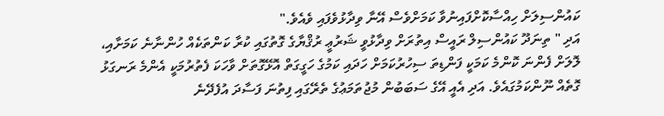ކައުންސިލަށް ހިއްސާކޮށްފައިނުވާ ކަމަށްވެސް އޭނާ ވިދާޅުވެފައި ވެއެވެ."
އަދި " ތިނަދޫ ކައުންސިލް ރައީސް އިތުރަށް ވިދާޅުވީ ޝަރުޢީ ރުޤްޔާގެ ގޮތުގައި ކުރާ ކަންތަކެއް ހުންނާނެ ކަމަށާއި، ލޮލަށް ފެންނަ ކޮންމެ ކަމަކީ ފަންޑިތަ ސިހުރުކަމަށް ހަދައި ކަމުގެ ހަގީގަތް އޮޅޭގޮތަށް ވާހަކަ ފެތުރުމަކީ އެންމެ ރަނގަޅު ގޮތެއް ނޫންކަމުގައެވެ. އަދި އެއީ އޭގެ ސަބަބުން މުޖުތަމަޢުގެ ތެރޭގައި ފިތުނަ ފަސާދަ އުފެދޭނެ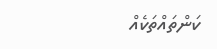ކަންތައްތަކެއް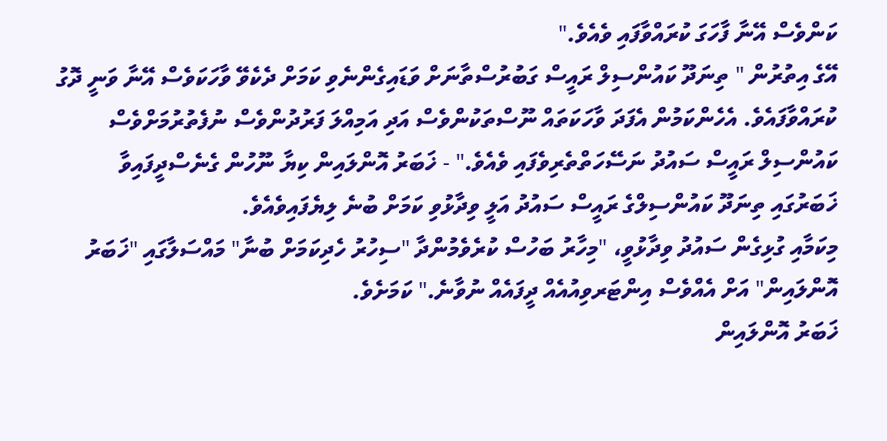ކަންވެސް އޭނާ ފާހަގަ ކުރައްވާފައި ވެއެވެ."
އޭގެ އިތުރުން " ތިނަދޫ ކައުންސިލް ރައީސް ގަބުރުސްތާނަށް ވަޑައިގެންނެވި ކަމަށް ދެކެވޭ ވާހަކަވެސް އޭނާ ވަނީ ދޮގު ކުރައްވާފައެވެ. އެހެންކަމުން އެފަދަ ވާހަކަތައް ނޫސްތަކުންވެސް އަދި އަމިއްލަ ފަރުދުންވެސް ނުފެތުރުމަށްވެސް ކައުންސިލް ރައީސް ސައުދު ނަސޭހަތްތެރިވެފައި ވެއެވެ." - ޚަބަރު އޮންލައިން ކިޔާ ނޫހުން ގެނެސްދީފައިވާ ޚަބަރުގައި ތިނަދޫ ކައުންސިލްގެ ރައީސް ސައުދު އަލީ ވިދާޅުވި ކަމަށް ބުނެ ލިޔެފައިވެއެވެ.
މިކަމާއި ގުޅިގެން ސައުދު ވިދާޅުވީ، "މިހާރު ބަހުސް ކުރެވެމުންދާ "ސިހުރު ހެދިކަމަށް ބުނާ" މައްސަލާގައި "ޚަބަރު އޮންލައިން" އަށް އެއްވެސް އިންޓަރވިއުއެއް ދީފައެއް ނުވާނެ." ކަމަށެވެ.
ޚަބަރު އޮންލައިން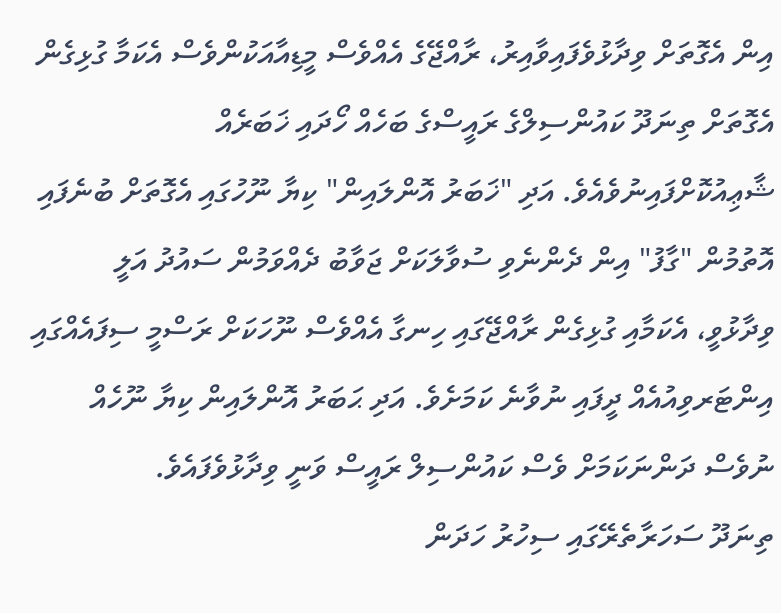އިން އެގޮތަށް ވިދާޅުވެފައިވާއިރު، ރާއްޖޭގެ އެއްވެސް މީޑިއާއަކުންވެސް އެކަމާ ގުޅިގެން އެގޮތަށް ތިނަދޫ ކައުންސިލްގެ ރައީސްގެ ބަހެއް ހޯދައި ޚަބަރެއް ޝާޢިއުކޮށްފައިނުވެއެވެ. އަދި "ޚަބަރު އޮންލައިން" ކިޔާ ނޫހުގައި އެގޮތަށް ބުނެފައި އޮތުމުން "ގާފު" އިން ދެންނެވި ސުވާލަކަށް ޖަވާބު ދެއްވަމުން ސައުދު އަލީ ވިދާޅުވީ، އެކަމާއި ގުޅިގެން ރާއްޖޭގައި ހިނގާ އެއްވެސް ނޫހަކަށް ރަސްމީ ސިފައެއްގައި އިންޓަރވިއުއެއް ދީފައި ނުވާނެ ކަމަށެވެ. އަދި ޙަބަރު އޮންލައިން ކިޔާ ނޫހެއް ނުވެސް ދަންނަކަމަށް ވެސް ކައުންސިލް ރައީސް ވަނީ ވިދާޅުވެފައެވެ.
ތިނަދޫ ސަހަރާތެރޭގައި ސިހުރު ހަދަން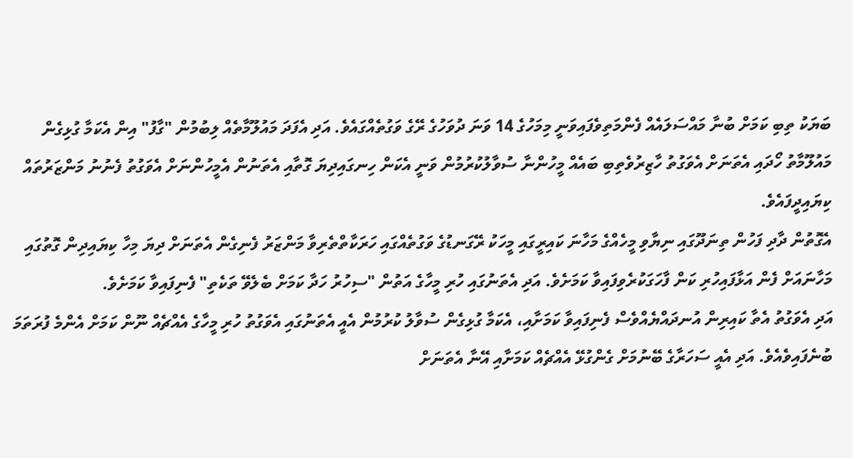ބަޔަކު ތިބި ކަމަށް ބުނާ މައްސަލައެއް ފެންމަތިވެފައިވަނީ މިމަހުގެ 14 ވަނަ ދުވަހުގެ ރޭގެ ވަގުތެއްގައެވެ. އަދި އެފަދަ މައުލޫމާތެއް ލިބުމުން "ގާފު" އިން އެކަމާ ގުޅިގެން މައުލޫމާތު ހޯދައި އެތަނަށް އެވަގުތު ހާޒިރުވެތިބި ބައެއް މީހުންނާ ސުވާލުކުރުމުން ވަނީ އެކަން ހިނގައިދިޔަ ގޮތާއި އެތަނުން އެމީހުންނަށް އެވަގުތު ފެނުނު މަންޒަރުތައް ކިޔައިދީފައެވެ.
އެގޮތުން ދާދި ފަހުން ތިނަދޫގައި ނިޔާވި މީހެއްގެ މަހާނަ ކައިރީގައި މީހަކު ރޭގަނޑުގެ ވަގުތެއްގައި ހަރަކާތްތެރިވާ މަންޒަރު ފެނިގެން އެތަނަށް ދިޔަ މިހާ ކިޔައިދިން ގޮތުގައި މަހާނައަށް ފެން އަޅާފައިހުރި ކަން ފާހަގަކުރެވިފައިވާ ކަމަށެވެ. އަދި އެތަނުގައި ހުރި މީހާގެ އަތުން "ސިހުރު ހަދާ ކަމަށް ބެލެވޭ ތަކެތި" ފެނިފައިވާ ކަމަށެވެ.
އަދި އެވަގުތު އެތާ ކައިރިން އުނދައްޔެއްވެސް ފެނިފައިވާ ކަމަށާއި، އެކަމާ ގުޅިގެން ސުވާލު ކުރުމުން އެއީ އެތަނުގައި އެވަގުތު ހުރި މީހާގެ އެއްޗެއް ނޫން ކަމަށް އެންމެ ފުރަތަމަ ބުނެފައިވެއެވެ. އަދި އެއީ ސަހަރާގެ ބޭނުމަށް ގެންގުޅޭ އެއްޗެއް ކަމަށާއި އޭނާ އެތަނަށް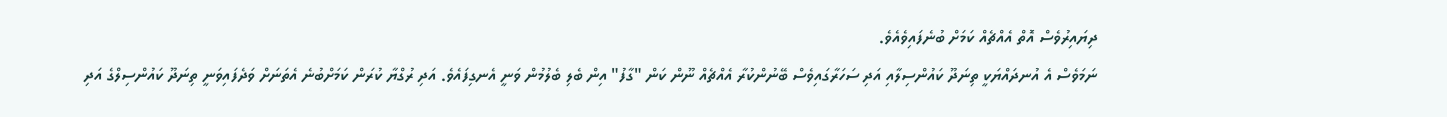ދިޔައިރުވެސް އޮތް އެއްޗެއް ކަމަށް ބުނެފައިވެއެވެ.
ނަމަވެސް އެ އުނދައްޔަކީ ތިނަދޫ ކައުންސިލާއި އަދި ސަހަރާގައިވެސް ބޭނުންކުރާ އެއްޗެއް ނޫން ކަން "ގާފު" އިން ބެލި ބެލުމުން ވަނީ އެނގިފައެވެ. އަދި ރުގްޔާ ކުރަން ކަމަށްބުނެ އެތަނަށް ވަދެފައިވަނީ ތިނަދޫ ކައުންސިލްގެ އަދި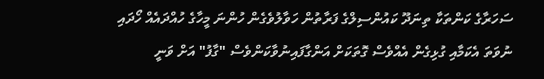ސަހަރާގެ ކަންތަކާ ތިނަދޫ ކައުންސިލްގެ ފަރާތުން ހަވާލުވެގެން ހުންނަ މީހާގެ ހުއްދައެއް ހޯދައި ނުވަތަ އެކަމާއި ގުޅިގެން އެއްވެސް ގޮތަކަށް އަންގާފައިނުވާކަންވެސް "ގާފު" އަށް ވަނީ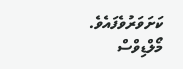ކަށަވަރުވެފައެވެ.
މޯލްޑިވްސް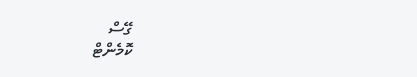ގޭސް
ކޮމެންޓް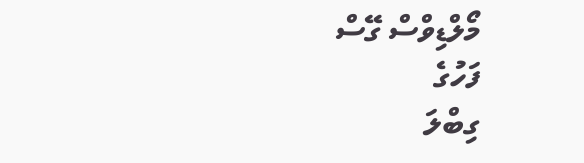މޯލްޑިވްސް ގޭސް
ފަހުގެ
ގިބްލަ